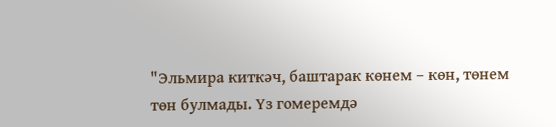"Эльмира киткәч, баштарак көнем – көн, төнем төн булмады. Үз гомеремдә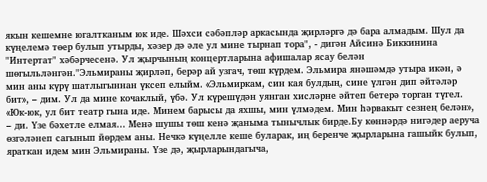якын кешемне югалтканым юк иде. Шәхси сәбәпләр аркасында җирләргә дә бара алмадым. Шул да күңелемә төер булып утырды, хәзер дә әле ул мине тырнап тора", - дигән Айсинә Биккинина "Интертат" хәбәрчесенә. Ул җырчының концертларына афишалар ясау белән шөгыльләнгән."Эльмираны җирләп, берәр ай узгач, төш күрдем. Эльмира янәшәмдә утыра икән, ә мин аны күрү шатлыгыннан үксеп елыйм. «Эльмиркам, син кая булдың, сине үлгән дип әйтәләр бит», – дим. Ул да мине кочаклый, үбә. Ул күрешүдән уянган хисләрне әйтеп бетерә торган түгел. «Юк-юк, ул бит театр гына иде. Минем барысы да яхшы, мин үлмәдем. Мин һәрвакыт сезнең белән», – ди. Үзе бәхетле елмая… Менә шушы төш кенә җаныма тынычлык бирде.Бу көннәрдә нигәдер аеруча өзгәләнеп сагынып йөрдем аны. Нечкә күңелле кеше буларак, иң беренче җырларына гашыйк булып, яраткан идем мин Эльмираны. Үзе дә, җырларындагыча,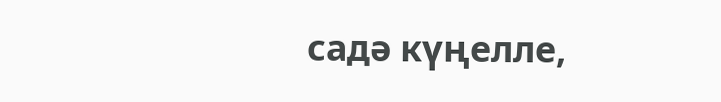садә күңелле,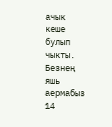ачык кеше булып чыкты. Безнең яшь аермабыз 14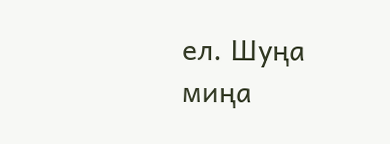ел. Шуңа миңа